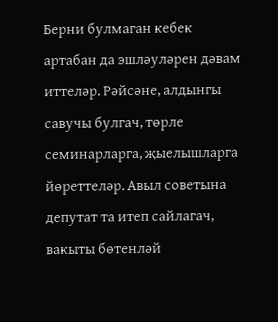Берни булмаган кебек артабан да эшләуләрен дәвам иттеләр. Рәйсәне, алдынгы савучы булгач, төрле семинарларга, җыелышларга йөреттеләр. Авыл советына депутат та итеп сайлагач, вакыты бөтенләй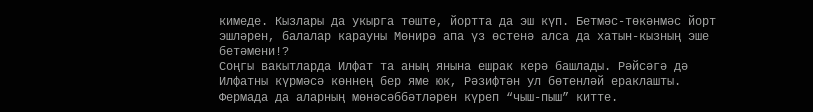кимеде. Кызлары да укырга төште, йортта да эш күп. Бетмәс-төкәнмәс йорт эшләрен, балалар карауны Мөнирә апа үз өстенә алса да хатын-кызның эше бетәмени!?
Соңгы вакытларда Илфат та аның янына ешрак керә башлады. Рәйсәгә дә Илфатны күрмәсә көннең бер яме юк, Рәзифтән ул бөтенләй ераклашты. Фермада да аларның мөнәсәббәтләрен күреп “чыш-пыш” китте.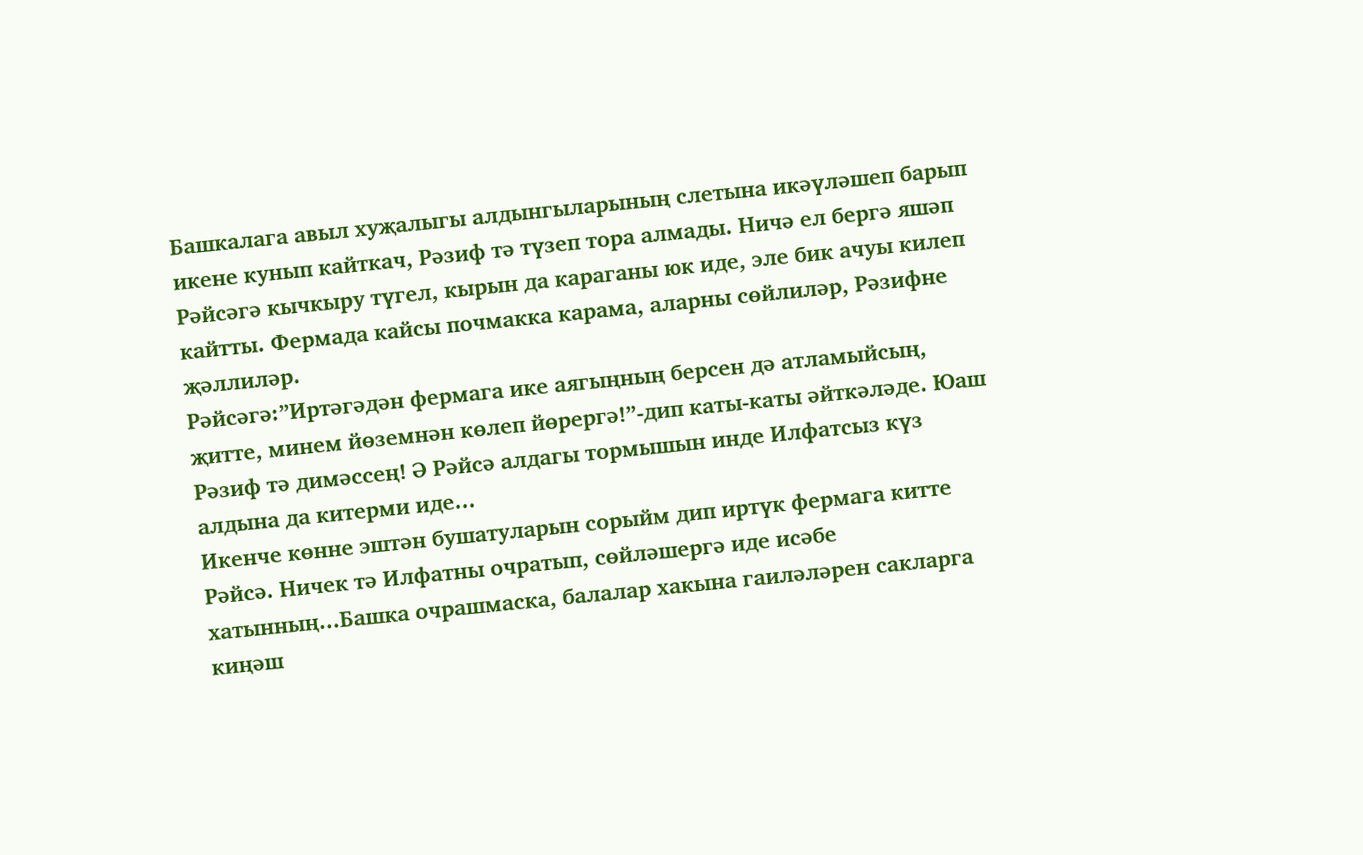Башкалага авыл хуҗалыгы алдынгыларының слетына икәүләшеп барып икене кунып кайткач, Рәзиф тә түзеп тора алмады. Ничә ел бергә яшәп Рәйсәгә кычкыру түгел, кырын да караганы юк иде, эле бик ачуы килеп кайтты. Фермада кайсы почмакка карама, аларны сөйлиләр, Рәзифне җәллиләр.
Рәйсәгә:”Иртәгәдән фермага ике аягыңның берсен дә атламыйсың, җитте, минем йөземнән көлеп йөрергә!”-дип каты-каты әйткәләде. Юаш Рәзиф тә димәссең! Ә Рәйсә алдагы тормышын инде Илфатсыз күз алдына да китерми иде...
Икенче көнне эштән бушатуларын сорыйм дип иртүк фермага китте Рәйсә. Ничек тә Илфатны очратып, сөйләшергә иде исәбе хатынның...Башка очрашмаска, балалар хакына гаиләләрен сакларга киңәш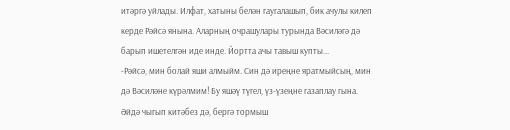итәргә уйлады. Илфат, хатыны белән гаугалашып, бик ачулы килеп керде Рәйсә янына. Аларның очрашулары турында Вәсиләгә дә барып ишетелгән иде инде. Йортта ачы тавыш купты...
-Рәйсә, мин болай яши алмыйм. Син дә иреңне яратмыйсың, мин дә Вәсиләне күрәлмим! Бу яшәү түгел, үз-үзеңне газаплау гына. Әйдә чыгып китәбез дә, бергә тормыш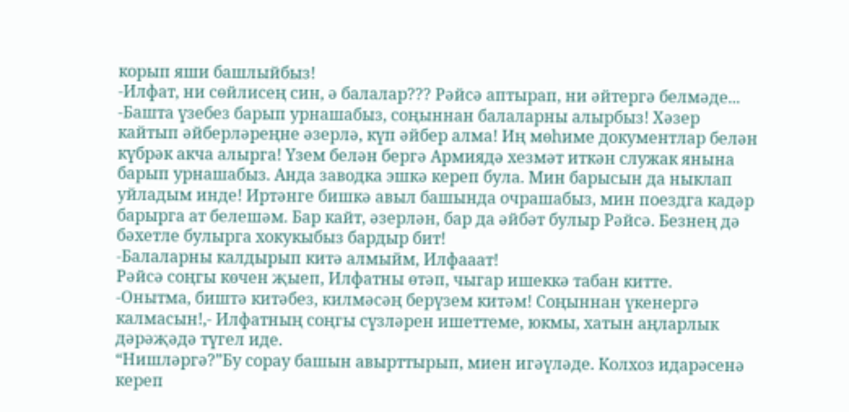корып яши башлыйбыз!
-Илфат, ни сөйлисең син, ә балалар??? Рәйсә аптырап, ни әйтергә белмәде...
-Башта үзебез барып урнашабыз, соңыннан балаларны алырбыз! Хәзер кайтып әйберләреңне әзерлә, күп әйбер алма! Иң мөһиме документлар белән күбрәк акча алырга! Үзем белән бергә Армиядә хезмәт иткән служак янына барып урнашабыз. Анда заводка эшкә кереп була. Мин барысын да ныклап уйладым инде! Иртәнге бишкә авыл башында очрашабыз, мин поездга кадәр барырга ат белешәм. Бар кайт, әзерлән, бар да әйбәт булыр Рәйсә. Безнең дә бәхетле булырга хокукыбыз бардыр бит!
-Балаларны калдырып китә алмыйм, Илфааат!
Рәйсә соңгы көчен җыеп, Илфатны өтәп, чыгар ишеккә табан китте.
-Онытма, биштә китәбез, килмәсәң берүзем китәм! Соңыннан үкенергә калмасын!,- Илфатның соңгы сүзләрен ишеттеме, юкмы, хатын аңларлык дәрәҗәдә түгел иде.
“Нишләргә?”Бу сорау башын авырттырып, миен игәүләде. Колхоз идарәсенә кереп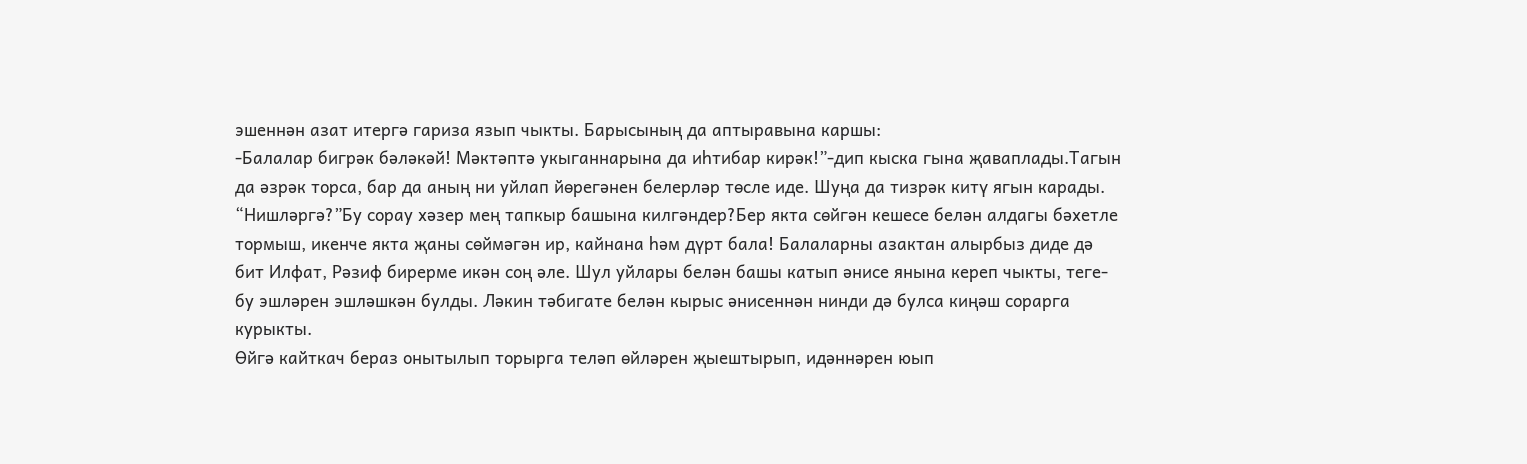эшеннән азат итергә гариза язып чыкты. Барысының да аптыравына каршы:
-Балалар бигрәк бәләкәй! Мәктәптә укыганнарына да иһтибар кирәк!”-дип кыска гына җаваплады.Тагын да әзрәк торса, бар да аның ни уйлап йөрегәнен белерләр төсле иде. Шуңа да тизрәк китү ягын карады.
“Нишләргә?”Бу сорау хәзер мең тапкыр башына килгәндер?Бер якта сөйгән кешесе белән алдагы бәхетле тормыш, икенче якта җаны сөймәгән ир, кайнана һәм дүрт бала! Балаларны азактан алырбыз диде дә бит Илфат, Рәзиф бирерме икән соң әле. Шул уйлары белән башы катып әнисе янына кереп чыкты, теге-бу эшләрен эшләшкән булды. Ләкин тәбигате белән кырыс әнисеннән нинди дә булса киңәш сорарга курыкты.
Өйгә кайткач бераз онытылып торырга теләп өйләрен җыештырып, идәннәрен юып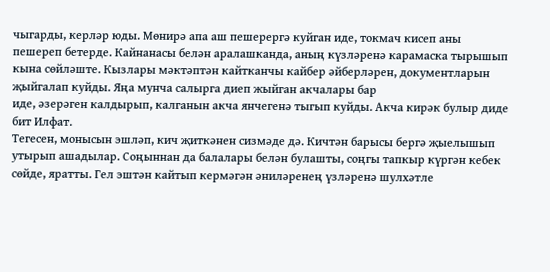чыгарды, керләр юды. Мөнирә апа аш пешерергә куйган иде, токмач кисеп аны пешереп бетерде. Кайнанасы белән аралашканда, аның күзләренә карамаска тырышып кына сөйләште. Кызлары мәктәптән кайтканчы кайбер әйберләрен, документларын җыйгалап куйды. Яңа мунча салырга диеп жыйган акчалары бар
иде, әзерәген калдырып, калганын акча янчегенә тыгып куйды. Акча кирәк булыр диде бит Илфат.
Тегесен, монысын эшләп, кич җиткәнен сизмәде дә. Кичтән барысы бергә җыелышып утырып ашадылар. Соңыннан да балалары белән булашты, соңгы тапкыр күргән кебек сөйде, яратты. Гел эштән кайтып кермәгән әниләренең үзләренә шулхәтле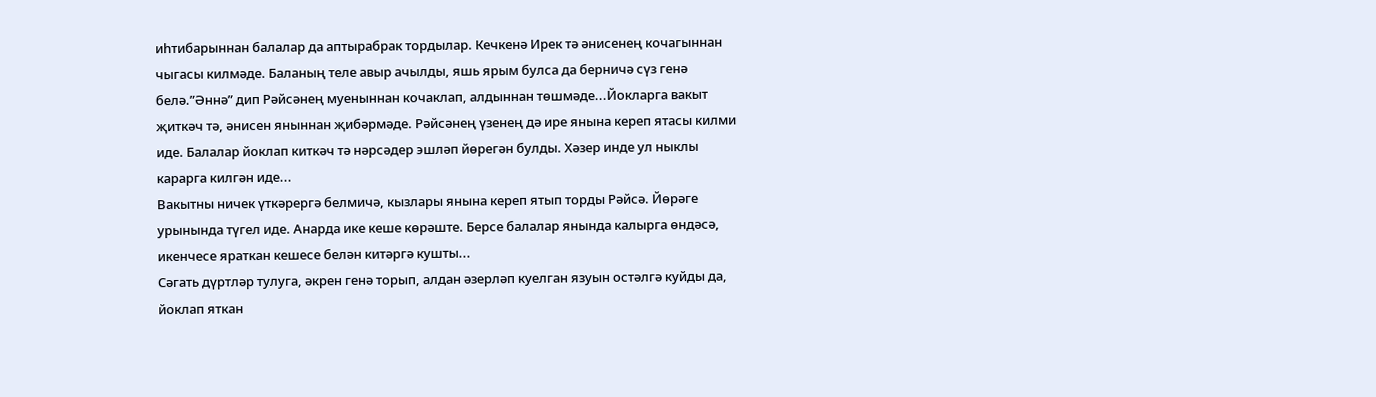иһтибарыннан балалар да аптырабрак тордылар. Кечкенә Ирек тә әнисенең кочагыннан чыгасы килмәде. Баланың теле авыр ачылды, яшь ярым булса да берничә сүз генә белә.”Әннә” дип Рәйсәнең муеныннан кочаклап, алдыннан төшмәде...Йокларга вакыт җиткәч тә, әнисен яныннан җибәрмәде. Рәйсәнең үзенең дә ире янына кереп ятасы килми иде. Балалар йоклап киткәч тә нәрсәдер эшләп йөрегән булды. Хәзер инде ул ныклы карарга килгән иде...
Вакытны ничек үткәрергә белмичә, кызлары янына кереп ятып торды Рәйсә. Йөрәге урынында түгел иде. Анарда ике кеше көрәште. Берсе балалар янында калырга өндәсә, икенчесе яраткан кешесе белән китәргә кушты...
Сәгать дүртләр тулуга, әкрен генә торып, алдан әзерләп куелган язуын остәлгә куйды да, йоклап яткан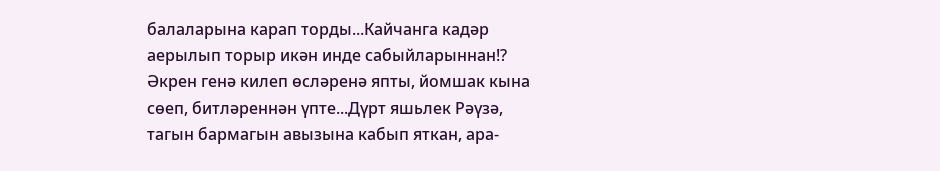балаларына карап торды...Кайчанга кадәр аерылып торыр икән инде сабыйларыннан!? Әкрен генә килеп өсләренә япты, йомшак кына сөеп, битләреннән үпте...Дүрт яшьлек Рәүзә, тагын бармагын авызына кабып яткан, ара-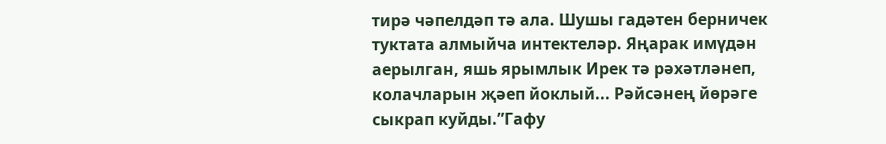тирә чәпелдәп тә ала. Шушы гадәтен берничек туктата алмыйча интектеләр. Яңарак имүдән аерылган, яшь ярымлык Ирек тә рәхәтләнеп, колачларын җәеп йоклый... Рәйсәнең йөрәге сыкрап куйды.”Гафу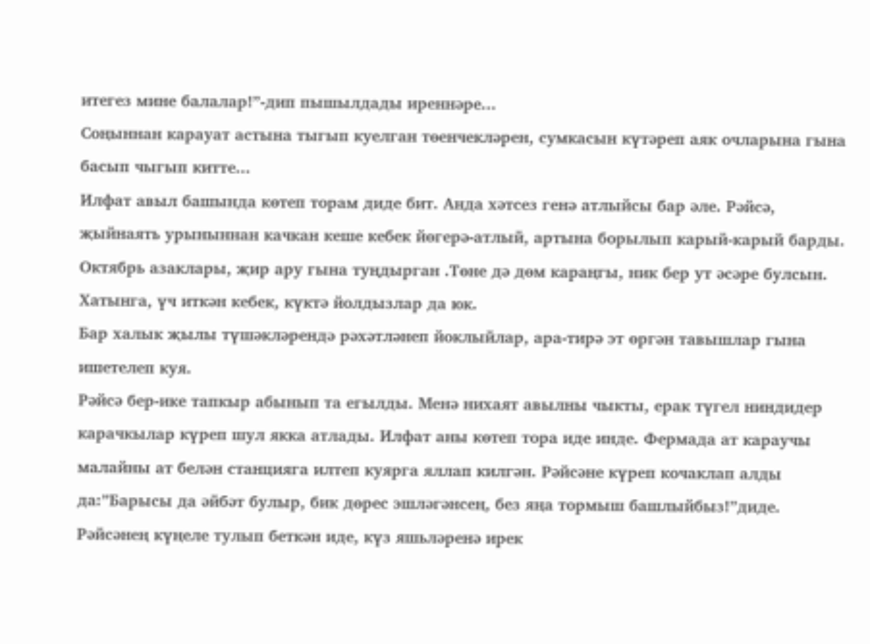итегез мине балалар!”-дип пышылдады иреннәре...
Соңыннан карауат астына тыгып куелган төенчекләрен, сумкасын күтәреп аяк очларына гына басып чыгып китте...
Илфат авыл башында көтеп торам диде бит. Анда хәтсез генә атлыйсы бар әле. Рәйсә, җыйнаять урыныннан качкан кеше кебек йөгерә-атлый, артына борылып карый-карый барды. Октябрь азаклары, җир ару гына туңдырган .Төне дә дөм караңгы, ник бер ут әсәре булсын. Хатынга, үч иткән кебек, күктә йолдызлар да юк.
Бар халык җылы түшәкләрендә рәхәтләнеп йоклыйлар, ара-тирә эт өргән тавышлар гына ишетелеп куя.
Рәйсә бер-ике тапкыр абынып та егылды. Менә нихаят авылны чыкты, ерак түгел ниндидер карачкылар күреп шул якка атлады. Илфат аны көтеп тора иде инде. Фермада ат караучы малайны ат белән станцияга илтеп куярга яллап килгән. Рәйсәне күреп кочаклап алды да:”Барысы да әйбәт булыр, бик дөрес эшләгәнсең, без яңа тормыш башлыйбыз!”диде. Рәйсәнең күңеле тулып беткән иде, күз яшьләренә ирек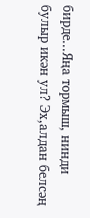бирде...Яңа тормыш, нинди булыр икән ул? Эх,алдан белсәң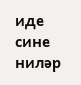иде сине ниләр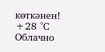көткәнен!
+28 °С
Облачно